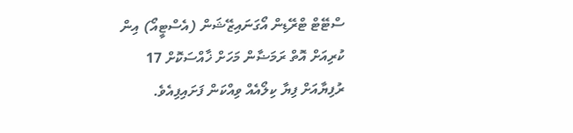ސްޓޭޓް ޓްރޭޑިން އޯގަނައިޒޭޝަން (އެސްޓީއޯ) އިން ކުރިއަށް އޮތް ރަމަޟާން މަހަށް ޚާއްސަކޮށް 17 ރުފިޔާއަށް ފިޔާ ކިލޯއެއް ވިއްކަން ފަށައިފިއެވެ.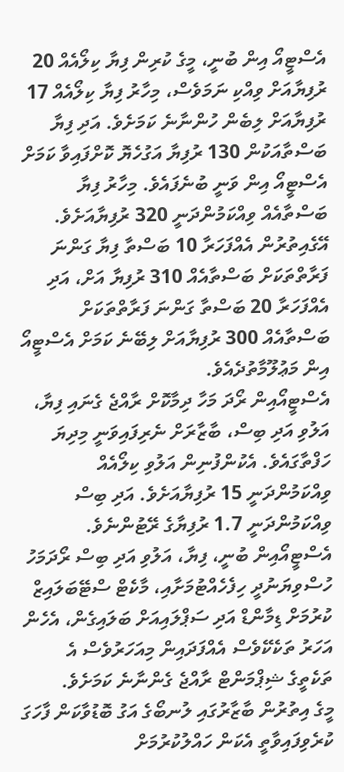އެސްޓީއޯ އިން ބުނީ، މީގެ ކުރިން ފިޔާ ކިލޯއެއް 20 ރުފިޔާއަށް ވިއްކި ނަމަވެސް، މިހާރު ފިޔާ ކިލޯއެއް 17 ރުފިޔާއަށް ލިބެން ހުންނާނެ ކަމަށެވެ. އަދި ފިޔާ ބަސްތާއަކުން 130 ރުފިޔާ އަގުހެޔޮ ކޮށްފައިވާ ކަމަށް އެސްޓީއޯ އިން ވަނީ ބުނެފައެވެ. މިހާރު ފިޔާ ބަސްތާއެއް ވިއްކަމުންދަނީ 320 ރުފިޔާއަށެވެ.
އޭގެއިތުރުން އެއްފަހަރާ 10 ބަސްތާ ފިޔާ ގަންނަ ފަރާތްތަކަށް ބަސްތާއެއް 310 ރުފިޔާ އަށް، އަދި އެއްފަހަރާ 20 ބަސްތާ ގަންނަ ފަރާތްތަކަށް ބަސްތާއެއް 300 ރުފިޔާއަށް ލިބޭނެ ކަމަށް އެސްޓީއޯ އިން މަޢުލޫމާތުދެއެވެ.
އެސްޓީއޯއިން ރޯދަ މަހާ ދިމާކޮށް ރާއްޖެ ގެނައި ފިޔާ، އަލުވި އަދި ބިސް، ބާޒާރަށް ނެރިފައިވަނީ މިދިޔަ ހަފްތާގައެވެ. އެކުންފުނިން އަލުވި ކިލޯއެއް ވިއްކަމުންދަނީ 15 ރުފިޔާއަށެވެ. އަދި ބިސް ވިއްކަމުންދަނީ 1.7 ރުފިޔާގެ ރޭޓުންނެވެ.
އެސްޓީއޯއިން ބުނީ، ފިޔާ، އަލުވި އަދި ބިސް ރޯދަމަހު ހުސްވިޔަނުދީ ހިފެހެއްޓުމަށާއި، މާކެޓް ސްޓޭބަލައިޒް ކުރުމަށް ޑިމާންޑް އަދި ސަޕްލައިއަށް ބަލައިގެން، އެހެން އަހަރު ތަކެކޭވެސް އެއްފަދައިން މިއަހަރުވެސް އެ ތަކެތީގެ ޝިޕްމަންޓް ރާއްޖެ ގެންނާނެ ކަމަށެވެ.
މީގެ އިތުރުން ބާޒާރުގައި ލުނބޯގެ އަގު ބޮޑުވާކަން ފާހަގަ ކުރެވިފައިވާތީ އެކަން ހައްލުކުރުމަށް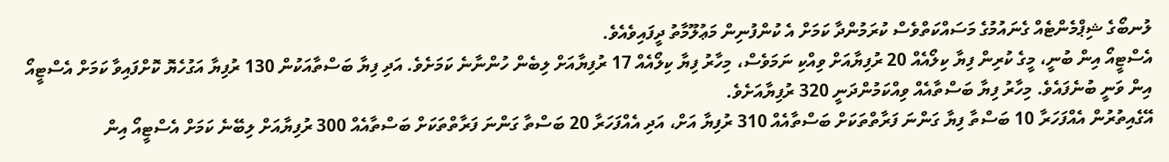ލުނބޯގެ ޝިޕްމެންޓެއް ގެނައުމުގެ މަސައްކަތްވެސް ކުރަމުންދާ ކަމަށް އެ ކުންފުނިން މަޢުލޫމާތު ދީފައިވެއެވެ.
އެސްޓީއޯ އިން ބުނީ، މީގެ ކުރިން ފިޔާ ކިލޯއެއް 20 ރުފިޔާއަށް ވިއްކި ނަމަވެސް، މިހާރު ފިޔާ ކިލޯއެއް 17 ރުފިޔާއަށް ލިބެން ހުންނާނެ ކަމަށެވެ. އަދި ފިޔާ ބަސްތާއަކުން 130 ރުފިޔާ އަގުހެޔޮ ކޮށްފައިވާ ކަމަށް އެސްޓީއޯ އިން ވަނީ ބުނެފައެވެ. މިހާރު ފިޔާ ބަސްތާއެއް ވިއްކަމުންދަނީ 320 ރުފިޔާއަށެވެ.
އޭގެއިތުރުން އެއްފަހަރާ 10 ބަސްތާ ފިޔާ ގަންނަ ފަރާތްތަކަށް ބަސްތާއެއް 310 ރުފިޔާ އަށް، އަދި އެއްފަހަރާ 20 ބަސްތާ ގަންނަ ފަރާތްތަކަށް ބަސްތާއެއް 300 ރުފިޔާއަށް ލިބޭނެ ކަމަށް އެސްޓީއޯ އިން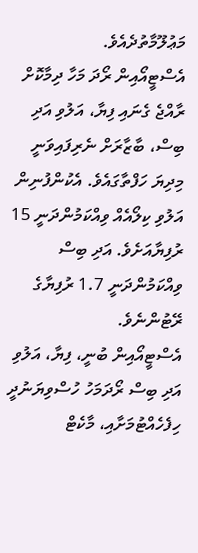މަޢުލޫމާތުދެއެވެ.
އެސްޓީއޯއިން ރޯދަ މަހާ ދިމާކޮށް ރާއްޖެ ގެނައި ފިޔާ، އަލުވި އަދި ބިސް، ބާޒާރަށް ނެރިފައިވަނީ މިދިޔަ ހަފްތާގައެވެ. އެކުންފުނިން އަލުވި ކިލޯއެއް ވިއްކަމުންދަނީ 15 ރުފިޔާއަށެވެ. އަދި ބިސް ވިއްކަމުންދަނީ 1.7 ރުފިޔާގެ ރޭޓުންނެވެ.
އެސްޓީއޯއިން ބުނީ، ފިޔާ، އަލުވި އަދި ބިސް ރޯދަމަހު ހުސްވިޔަނުދީ ހިފެހެއްޓުމަށާއި، މާކެޓް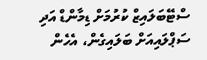ސްޓޭބަލައިޒް ކުރުމަށް ޑިމާންޑް އަދި ސަޕްލައިއަށް ބަލައިގެން، އެހެން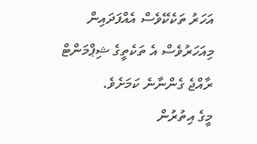އަހަރު ތަކެކޭވެސް އެއްފަދައިން މިއަހަރުވެސް އެ ތަކެތީގެ ޝިޕްމަންޓް ރާއްޖެ ގެންނާނެ ކަމަށެވެ.
މީގެ އިތުރުން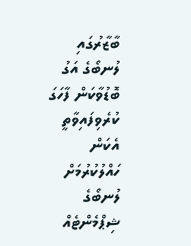ބާޒާރުގައި ލުނބޯގެ އަގު ބޮޑުވާކަން ފާހަގަ ކުރެވިފައިވާތީ އެކަން ހައްލުކުރުމަށް ލުނބޯގެ ޝިޕްމެންޓެއް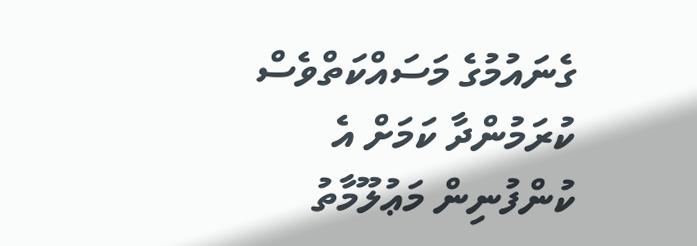ގެނައުމުގެ މަސައްކަތްވެސް ކުރަމުންދާ ކަމަށް އެ ކުންފުނިން މަޢުލޫމާތު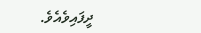ދީފައިވެއެވެ.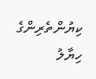ކިޔުންތެރިންގެ ހިޔާލު